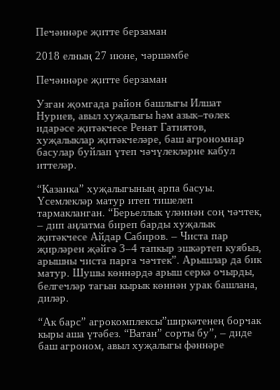Печәннәре җитте берзаман

2018 елның 27 июне, чәршәмбе

Печәннәре җитте берзаман

Узган җомгада район башлыгы Илшат Нуриев, авыл хуҗалыгы һәм азык–төлек идарәсе җитәкчесе Ренат Гатиятов, хуҗалыклар җитәкчеләре, баш агрономнар басулар буйлап үтеп чәчүлекләрне кабул иттеләр.

“Казанка” хуҗалыгының арпа басуы. Үсемлекләр матур итеп тишелеп тармакланган. “Берьеллык үләннән соң чәчтек, – дип аңлатма биреп барды хуҗалык җитәкчесе Айдар Сабиров. – Чиста пар җирләрен җәйгә 3–4 тапкыр эшкәртеп куябыз, арышны чиста парга чәчтек”. Арышлар да бик матур. Шушы көннәрдә арыш серкә очырды, белгечләр тагын кырык көннән урак башлана, диләр.

“Ак барс” агрокомплексы”ширкәтенең борчак кыры аша үтәбез. “Ватан” сорты бу”, – диде баш агроном, авыл хуҗалыгы фәннәре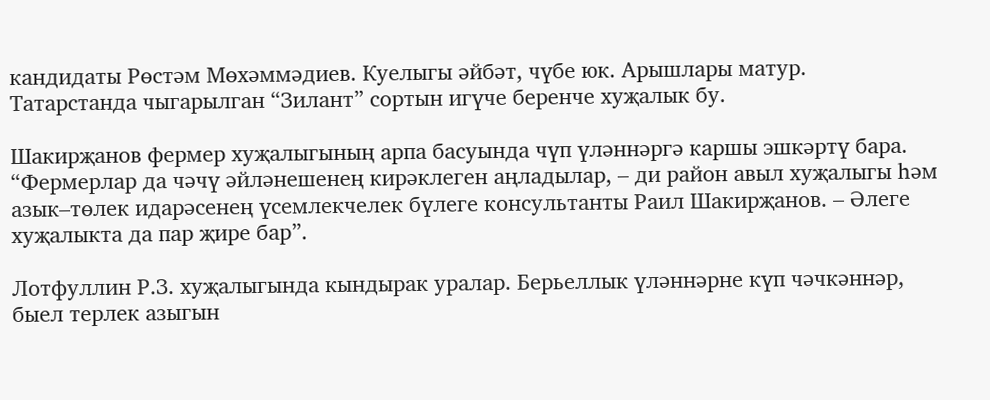кандидаты Рөстәм Мөхәммәдиев. Куелыгы әйбәт, чүбе юк. Арышлары матур. Татарстанда чыгарылган “Зилант” сортын игүче беренче хуҗалык бу.

Шакирҗанов фермер хуҗалыгының арпа басуында чүп үләннәргә каршы эшкәртү бара. “Фермерлар да чәчү әйләнешенең кирәклеген аңладылар, – ди район авыл хуҗалыгы һәм азык–төлек идарәсенең үсемлекчелек бүлеге консультанты Раил Шакирҗанов. – Әлеге хуҗалыкта да пар җире бар”.

Лотфуллин Р.З. хуҗалыгында кындырак уралар. Берьеллык үләннәрне күп чәчкәннәр, быел терлек азыгын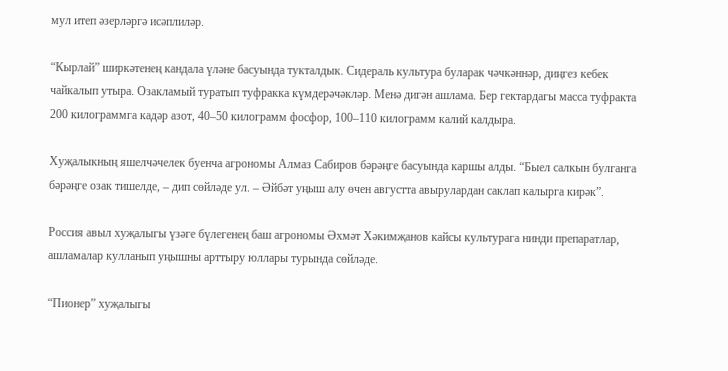мул итеп әзерләргә исәплиләр.

“Кырлай” ширкәтенең кандала үләне басуында тукталдык. Сидераль культура буларак чәчкәннәр, диңгез кебек чайкалып утыра. Озакламый туратып туфракка күмдерәчәкләр. Менә дигән ашлама. Бер гектардагы масса туфракта 200 килограммга кадәр азот, 40–50 килограмм фосфор, 100–110 килограмм калий калдыра.

Хуҗалыкның яшелчәчелек буенча агрономы Алмаз Сабиров бәрәңге басуында каршы алды. “Быел салкын булганга бәрәңге озак тишелде, – дип сөйләде ул. – Әйбәт уңыш алу өчен августта авырулардан саклап калырга кирәк”.

Россия авыл хуҗалыгы үзәге бүлегенең баш агрономы Әхмәт Хәкимҗанов кайсы культурага нинди препаратлар, ашламалар кулланып уңышны арттыру юллары турында сөйләде.

“Пионер” хуҗалыгы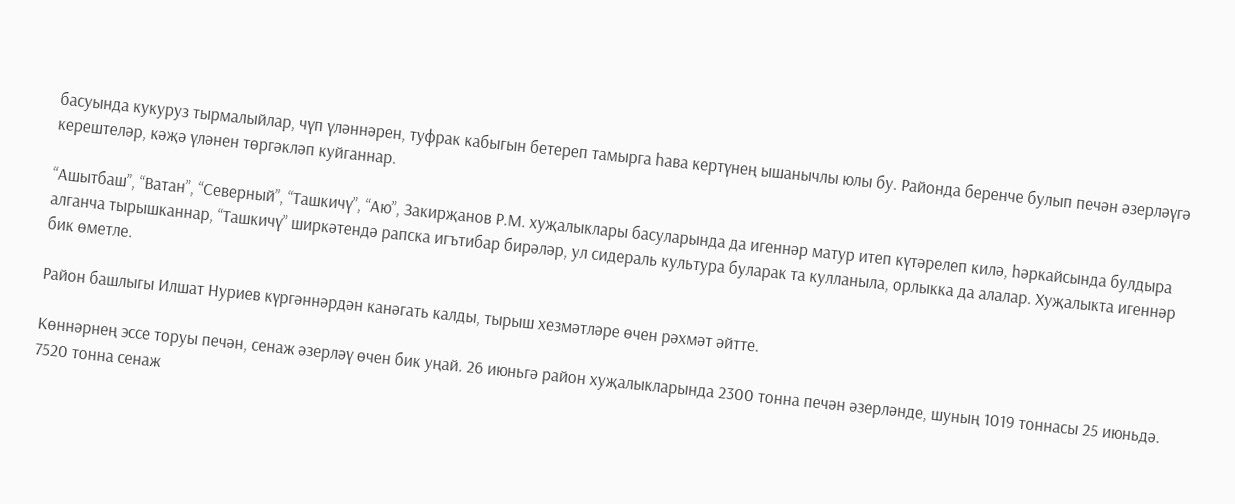басуында кукуруз тырмалыйлар, чүп үләннәрен, туфрак кабыгын бетереп тамырга һава кертүнең ышанычлы юлы бу. Районда беренче булып печән әзерләүгә керештеләр, кәҗә үләнен төргәкләп куйганнар.

“Ашытбаш”, “Ватан”, “Северный”, “Ташкичү”, “Аю”, Закирҗанов Р.М. хуҗалыклары басуларында да игеннәр матур итеп күтәрелеп килә, һәркайсында булдыра алганча тырышканнар, “Ташкичү” ширкәтендә рапска игътибар бирәләр, ул сидераль культура буларак та кулланыла, орлыкка да алалар. Хуҗалыкта игеннәр бик өметле.

Район башлыгы Илшат Нуриев күргәннәрдән канәгать калды, тырыш хезмәтләре өчен рәхмәт әйтте.

Көннәрнең эссе торуы печән, сенаж әзерләү өчен бик уңай. 26 июньгә район хуҗалыкларында 2300 тонна печән әзерләнде, шуның 1019 тоннасы 25 июньдә. 7520 тонна сенаж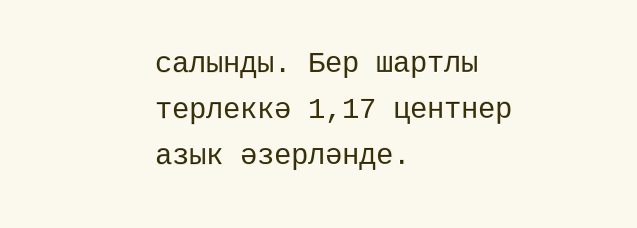салынды. Бер шартлы терлеккә 1,17 центнер азык әзерләнде.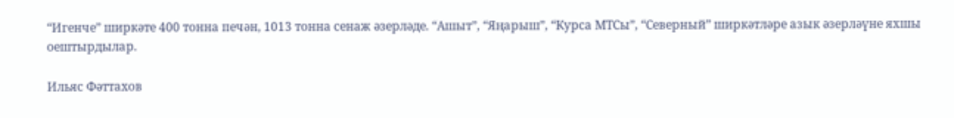“Игенче” ширкәте 400 тонна печән, 1013 тонна сенаж әзерләде. “Ашыт”, “Яңарыш”, “Курса МТСы”, “Северный” ширкәтләре азык әзерләүне яхшы оештырдылар.

Ильяс Фәттахов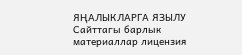ЯҢАЛЫКЛАРГА ЯЗЫЛУ
Сайттагы барлык материаллар лицензия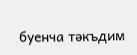буенча тәкъдим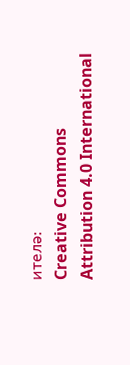ителә:
Creative Commons Attribution 4.0 International